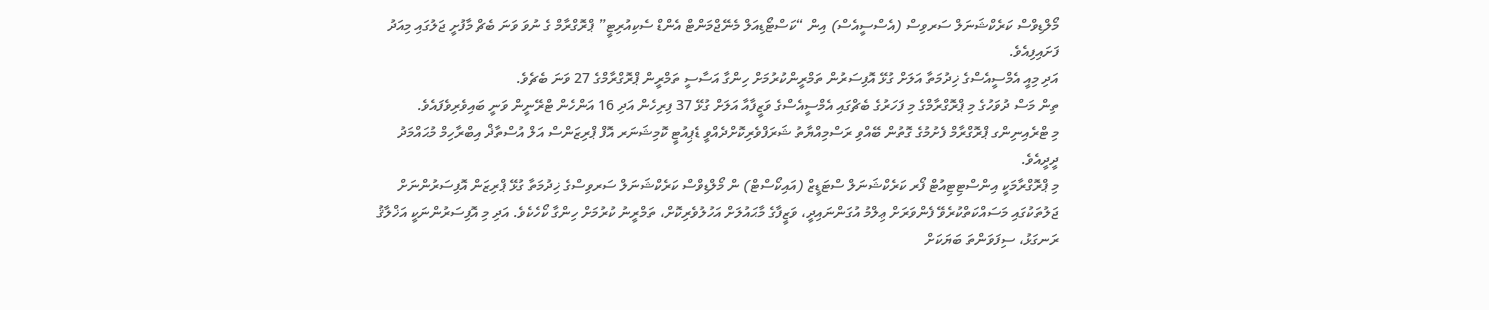މޯލްޑިވްސް ކަރެކްޝަނަލް ސަރވިސް (އެސްސީއެސް) އިން “ކަސްޓޯޑިއަލް މެނޭޖްމަންޓް އެންޑް ސެކިއުރިޓީ” ޕްރޮގްރާމް ގެ ނުވަ ވަނަ ބެޗް މާފުށީ ޖަލުގައި މިއަދު ފަށައިފިއެވެ.
އަދި މިއީ އެމްސީއެސްގެ ޚިދުމަތާ އަލަށް ގުޅޭ އޮފިސަރުން ތަމްރީންކުރުމަށް ހިންގާ އަސާސީ ތަމްރީން ޕްރޮގްރާމްގެ 27 ވަނަ ބެޗެވެ.
ތިން މަސް ދުވަހުގެ މި ޕްރޮގްރާމްގެ މި ފަހަރުގެ ބެޗްގައި އެމްސީއެސްގެ ވަޒީފާއާ އަލަށް ގުޅޭ 37 ފިރިހެން އަދި 16 އަންހެން ޓްރޭނީން ވަނީ ބައިވެރިވެފައެވެ.
މި ޓްރެއިނިންގ ޕްރޮގްރާމް ފެށުމުގެ ގޮތުން ބޭއްވި ރަސްމިއްޔާތު ޝަރަފްވެރިކޮށްދެއްވީ ޑެޕިއުޓީ ކޮމިޝަނަރ އޮފް ޕްރިޒަންސް އަލް އުސްތާޛް އިބްރާހިމް މުޙައްމަދު ދީދީއެވެ.
މި ޕްރޮގްރާމަކީ އިންސްޓިޓިއުޓް ފޯރ ކަރެކްޝަނަލް ސްޓަޑީޒް (އައިކޯސްޓް) ން މޯލްޑިވްސް ކަރެކްޝަނަލް ސަރވިސްގެ ޚިދުމަތާ ގުޅޭ ޕްރިޒަން އޮފިސަރުންނަށް ޖަލުތަކުގައި މަސައްކަތްކުރެވޭ ފެންވަރަށް ޢިލްމު އުގަންނައިދީ، ވަޒީފާގެ މާޙައުލަށް އަހުލުވެރިކޮށް، ތަމްރީނު ކުރުމަށް ހިންގާ ކޯހެކެވެ. އަދި މި އޮފިސަރުންނަކީ އަޚްލާޤު ރަނގަޅު، ސިފަވަންތަ ބަޔަކަށް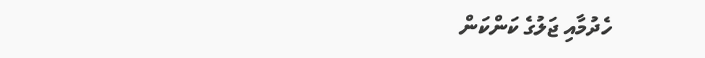ހެދުމާއި ޖަލުގެ ކަންކަން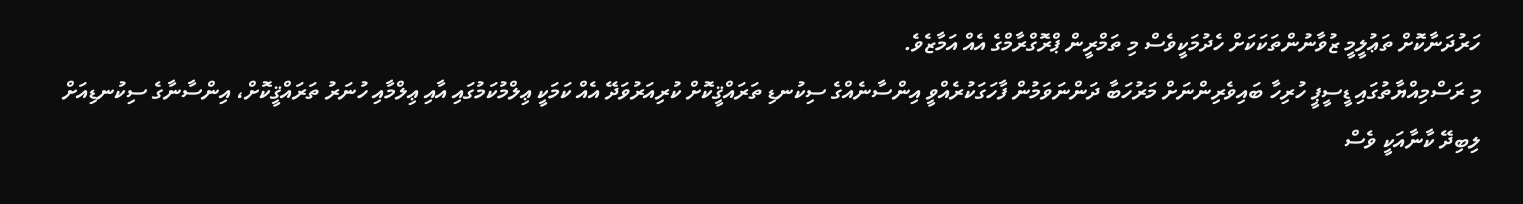ހަރުދަނާކޮށް ތަޢުލީމީ ޒުވާނުންތަކަކަށް ހެދުމަކީވެސް މި ތަމްރީން ޕްރޮގްރާމްގެ އެއް އަމާޒެވެ.
މި ރަސްމިއްޔާތުގައި ޑީސީޕީ ހުރިހާ ބައިވެރިންނަށް މަރުހަބާ ދަންނަވަމުން ފާހަގަކުރެއްވީ އިންސާނެއްގެ ސިކުނޑި ތަރައްޤީކޮށް ކުރިއަރުވަދޭ އެއް ކަމަކީ ޢިލްމުކަމުގައި އާއި ޢިލްމާއި ހުނަރު ތަރައްޤީކޮށް، އިންސާނާގެ ސިކުނޑިއަށް ލިބިދޭ ކާނާއަކީ ވެސް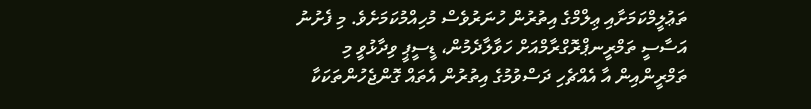ތަޢުލީމްކަމަށާއި ޢިލްމްގެ އިތުރުން ހުނަރުވެސް މުހިއްމުކަމަށެވެ. މި ފެށުނު އަސާސީ ތަމްރީނޕްރޮގްރާމްއަށް ހަވާލާދެމުން، ޑީސީޕީ ވިދާޅުވީ މި ތަމްރީންއިން އާ އެއްޗެހި ދަސްވުމުގެ އިތުރުން އެތައް ގޮންޖެހުންތަކަކާ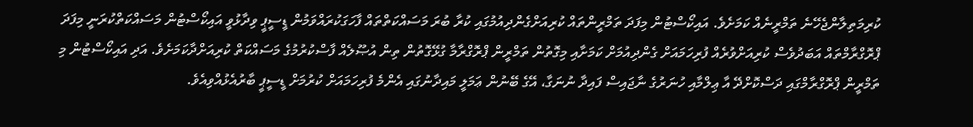ކުރިމަތިލާންޖެހޭނެ ތަމްރީނެއް ކަމަށެވެ. އައިކޯސްޓުން މިފަދަ ތަމްރީންތައް ކުރިއަށްގެންދިއުމުގައި ކުރާ ބުރަ މަސައްކަތްތައް ފާހަގަކުރައްވަމުން ޑީސީޕީ ވިދާޅުވީ އައިކޯސްޓުން މަސައްކަތްކުރަނީ މިފަދަ ޕްރޮގްރާމްތައް އަބަދުވެސް ކުރިއަށްވުރެއް ފުރިހަމައަށް ގެންދިއުމަށް ކަމަށާއި މިގޮތުން ތަމްރީން ޕްރޮގްރާމާ ގުޅޭގޮތުން ތިން އުޞޫލެއް ފާސްކުރުމުގެ މަސައްކަތް ކުރިއަށްދާކަމަށެވެ. އަދި އައިކޯސްޓުން މި ތަމްރީން ޕްރޮގްރާމްގައި ދަސްކޮށްދޭ އާ ޢިލްމާއި ހުނަރުގެ ނާޖައިސް ފައިދާ ނުނަގާ، އޭގެ ބޭނުން ޢަމަލީ މައިދާނުގައި އެންމެ ފުރިހަމައަށް ކުރުމަށް ޑީސީޕީ ބާރުއެޅުއްވިއެވެ.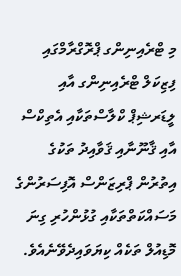މި ޓްރެއިނިންގ ޕްރޮގްރާމްގައި ފިޒިކަލް ޓްރެއިނިންގ އާއި ލީޑަރޝިޕް ކްލާސްތަކާއި އެތިކްސް އާއި ޤާނޫނާއި ޤަވާއިދު ތަކުގެ އިތުރުން ޕްރިޒަންސް އޮފިސަރުންގެ މަސައްކަތްތަކާއި ގުޅުންހުރި ގިނަ މޮޑިއުލް ތަކެއް ކިޔަވައިދެވޭނެއެވެ.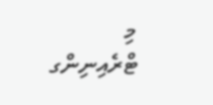މި ޓްރެއިނިންގ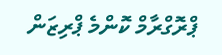ޕްރޮގްރާމް ކޮންމެ ޕްރިޒަން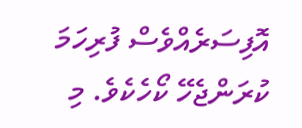އޮފިސަރެއްވެސް ފުރިހަމަ ކުރަންޖެހޭ ކޯހެކެވެ. މި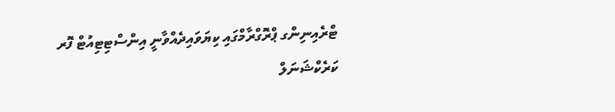ޓްރެއިނިންގ ޕްރޮގްރާމްގައި ކިޔަވައިދެއްވާނީ އިންސްޓިޓިއުޓް ފޮރ ކަރެކްޝަނަލް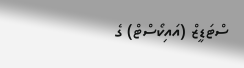ސްޓަޑީޒް (އައިކޯސްޓް) ގެ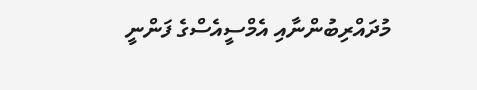މުދައްރިބުންނާއި އެމްސީއެސްގެ ފަންނީ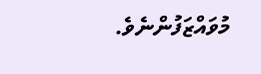މުވައްޒަފުންނެވެ.